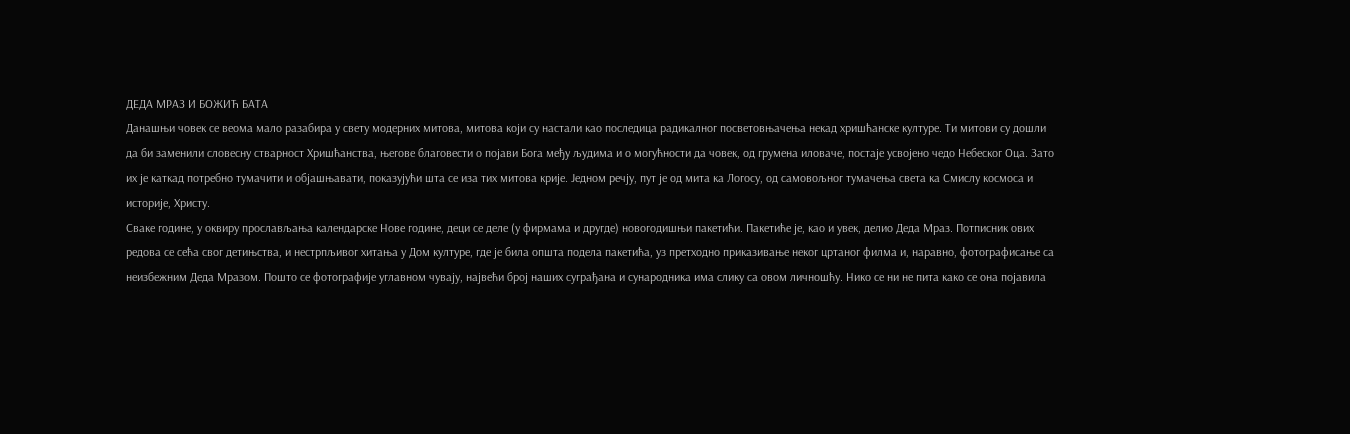ДЕДА МРАЗ И БОЖИЋ БАТА
Данашњи човек се веома мало разабира у свету модерних митова, митова који су настали као последица радикалног посветовњачења некад хришћанске културе. Ти митови су дошли да би заменили словесну стварност Хришћанства, његове благовести о појави Бога међу људима и о могућности да човек, од грумена иловаче, постаје усвојено чедо Небеског Оца. Зато их је каткад потребно тумачити и објашњавати, показујући шта се иза тих митова крије. Једном речју, пут је од мита ка Логосу, од самовољног тумачења света ка Смислу космоса и историје, Христу.
Сваке године, у оквиру прослављања календарске Нове године, деци се деле (у фирмама и другде) новогодишњи пакетићи. Пакетиће је, као и увек, делио Деда Мраз. Потписник ових редова се сећа свог детињства, и нестрпљивог хитања у Дом културе, где је била општа подела пакетића, уз претходно приказивање неког цртаног филма и, наравно, фотографисање са неизбежним Деда Мразом. Пошто се фотографије углавном чувају, највећи број наших суграђана и сународника има слику са овом личношћу. Нико се ни не пита како се она појавила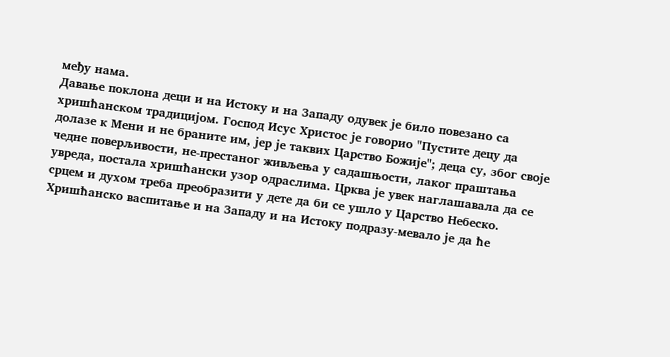међу нама.
Давање поклона деци и на Истоку и на Западу одувек је било повезано са хришћанском традицијом. Господ Исус Христос је говорио "Пустите децу да долазе к Мени и не браните им, јер је таквих Царство Божије"; деца су, због своје чедне поверљивости, не-престаног живљења у садашњости, лаког праштања увреда, постала хришћански узор одраслима. Црква је увек наглашавала да се срцем и духом треба преобразити у дете да би се ушло у Царство Небеско. Хришћанско васпитање и на Западу и на Истоку подразу-мевало је да ће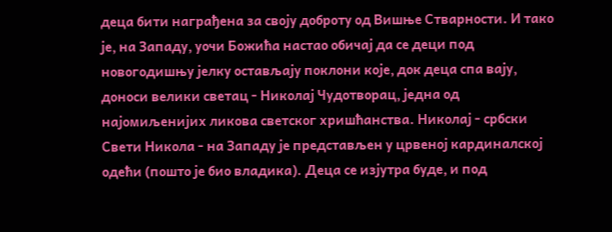деца бити награђена за своју доброту од Вишње Стварности. И тако је, на Западу, уочи Божића настао обичај да се деци под новогодишњу јелку остављају поклони које, док деца спа вају, доноси велики светац - Николај Чудотворац, једна од најомиљенијих ликова светског хришћанства. Николај - србски Свети Никола - на Западу је представљен у црвеној кардиналској одећи (пошто је био владика). Деца се изјутра буде, и под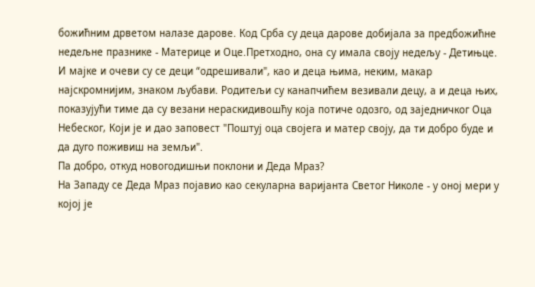божићним дрветом налазе дарове. Код Срба су деца дарове добијала за предбожићне недељне празнике - Материце и Оце.Претходно, она су имала своју недељу - Детињце. И мајке и очеви су се деци “одрешивали", као и деца њима, неким, макар најскромнијим, знаком љубави. Родитељи су канапчићем везивали децу, а и деца њих, показујући тиме да су везани нераскидивошћу која потиче одозго, од заједничког Оца Небеског, Који је и дао заповест "Поштуј оца својега и матер своју, да ти добро буде и да дуго поживиш на земљи".
Па добро, откуд новогодишњи поклони и Деда Мраз?
На Западу се Деда Мраз појавио као секуларна варијанта Светог Николе - у оној мери у којој је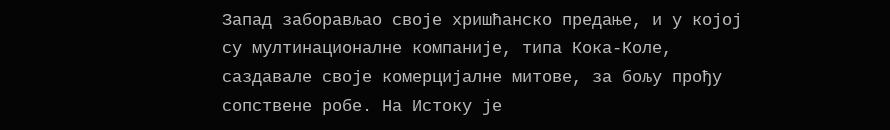Запад заборављао своје хришћанско предање, и у којој су мултинационалне компаније, типа Кока-Коле, саздавале своје комерцијалне митове, за бољу прођу сопствене робе. На Истоку је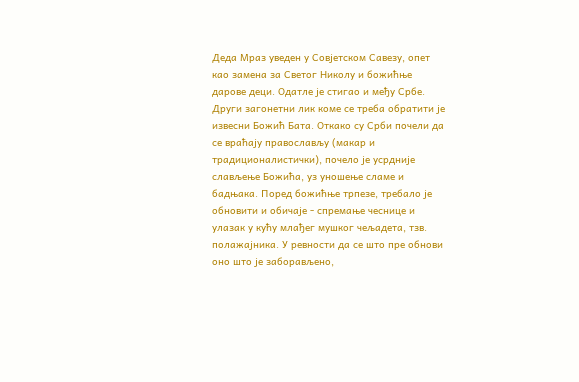Деда Мраз уведен у Совјетском Савезу, опет као замена за Светог Николу и божићње дарове деци. Одатле је стигао и међу Србе.
Други загонетни лик коме се треба обратити је извесни Божић Бата. Откако су Срби почели да се враћају православљу (макар и традиционалистички), почело је усрдније слављење Божића, уз уношење сламе и бадњака. Поред божићње трпезе, требало је обновити и обичаје - спремање чеснице и улазак у кућу млађег мушког чељадета, тзв. полажајника. У ревности да се што пре обнови оно што је заборављено,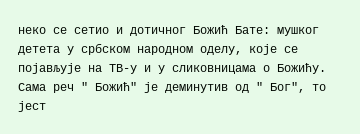неко се сетио и дотичног Божић Бате: мушког детета у србском народном оделу, које се појављује на ТВ-у и у сликовницама о Божићу.
Сама реч " Божић" је деминутив од " Бог", то јест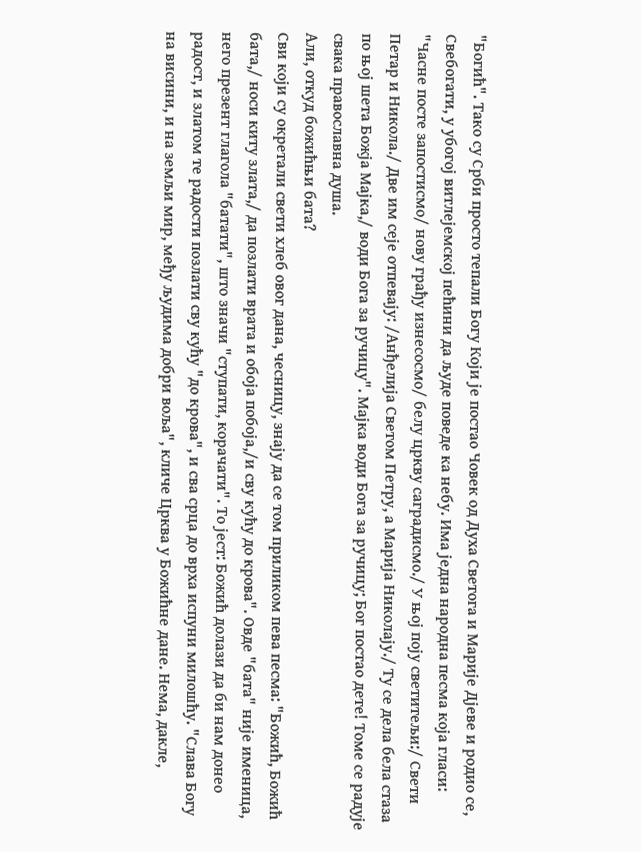"Богић". Тако су Срби просто тепали Богу Који је постао Човек од Духа Светога и Марије Дјеве и родио се, Свебогати, у убогој витлејемској пећини да људе поведе ка небу. Има једна народна песма која гласи: "Часне посте запостисмо/ нову грађу изнесосмо/ белу цркву саградисмо./ У њој поју светитељи:/ Свети Петар и Никола./ Две им сеје отпевају: /Анђелија Светом Петру, а Марија Николају./ Ту се дела бела стаза по њој шета Божја Мајка,/ води Бога за ручицу". Мајка води Бога за ручицу; Бог постао дете! Томе се радује свака православна душа.
Али, откуд божићњи бата?
Сви који су окретали свети хлеб овог дана, чесницу, знају да се том приликом пева песма: "Божић, Божић бата,/ носи киту злата,/ да позлати врата и обоја побоја,/и сву кућу до крова". Овде "бата" није именица, него презент глагола "батати", што значи "ступати, корачати". То јест: Божић долази да би нам донео радост, и златом те радости позлати сву кућу "до крова", и сва срца до врха испуни милошћу. "Слава Богу на висини, и на земљи мир, међу људима добри воља", кличе Црква у Божићне дане. Нема, дакле,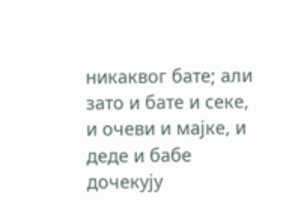никаквог бате; али зато и бате и секе, и очеви и мајке, и деде и бабе дочекују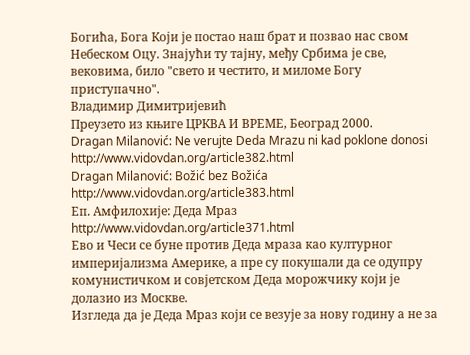Богића, Бога Који је постао наш брат и позвао нас свом Небеском Оцу. Знајући ту тајну, међу Србима је све, вековима, било "свето и честито, и миломе Богу приступачно".
Владимир Димитријевић
Преузето из књиге ЦРКВА И ВРЕМЕ, Београд 2000.
Dragan Milanović: Ne verujte Deda Mrazu ni kad poklone donosi
http://www.vidovdan.org/article382.html
Dragan Milanović: Božić bez Božića
http://www.vidovdan.org/article383.html
Еп. Амфилохије: Деда Мраз
http://www.vidovdan.org/article371.html
Ево и Чеси се буне против Деда мраза као културног империјализма Америке, а пре су покушали да се одупру комунистичком и совјетском Деда морожчику који је долазио из Москве.
Изгледа да је Деда Мраз који се везује за нову годину а не за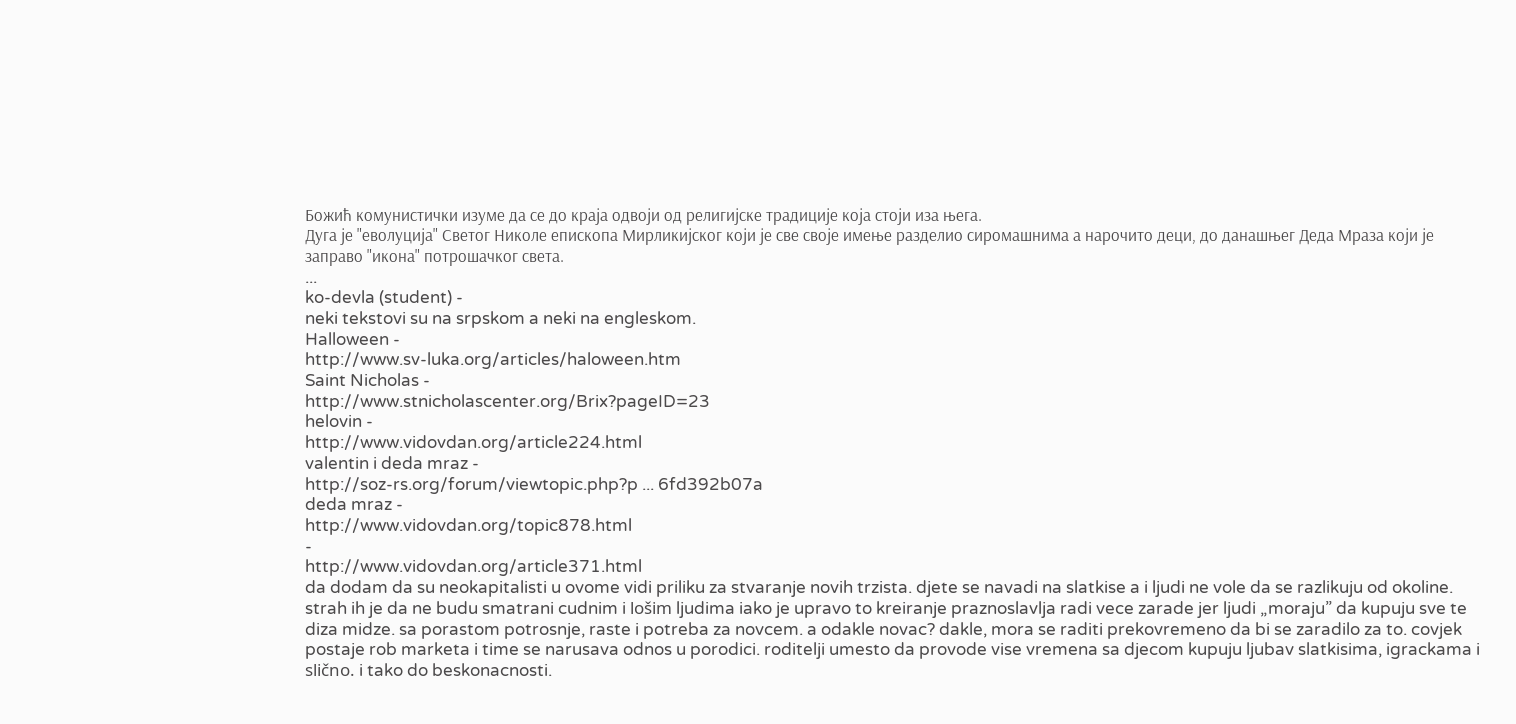Божић комунистички изуме да се до краја одвоји од религијске традиције која стоји иза њега.
Дуга је "еволуција" Светог Николе епископа Мирликијског који је све своје имење разделио сиромашнима а нарочито деци, до данашњег Деда Мраза који је заправо "икона" потрошачког света.
...
ko-devla (student) -
neki tekstovi su na srpskom a neki na engleskom.
Halloween -
http://www.sv-luka.org/articles/haloween.htm
Saint Nicholas -
http://www.stnicholascenter.org/Brix?pageID=23
helovin -
http://www.vidovdan.org/article224.html
valentin i deda mraz -
http://soz-rs.org/forum/viewtopic.php?p ... 6fd392b07a
deda mraz -
http://www.vidovdan.org/topic878.html
-
http://www.vidovdan.org/article371.html
da dodam da su neokapitalisti u ovome vidi priliku za stvaranje novih trzista. djete se navadi na slatkise a i ljudi ne vole da se razlikuju od okoline. strah ih je da ne budu smatrani cudnim i lošim ljudima iako je upravo to kreiranje praznoslavlja radi vece zarade jer ljudi „moraju” da kupuju sve te diza midze. sa porastom potrosnje, raste i potreba za novcem. a odakle novac? dakle, mora se raditi prekovremeno da bi se zaradilo za to. covjek postaje rob marketa i time se narusava odnos u porodici. roditelji umesto da provode vise vremena sa djecom kupuju ljubav slatkisima, igrackama i slično. i tako do beskonacnosti.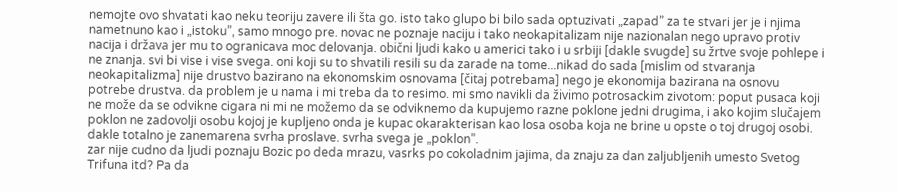nemojte ovo shvatati kao neku teoriju zavere ili šta go. isto tako glupo bi bilo sada optuzivati „zapad” za te stvari jer je i njima nametnuno kao i „istoku”, samo mnogo pre. novac ne poznaje naciju i tako neokapitalizam nije nazionalan nego upravo protiv nacija i država jer mu to ogranicava moc delovanja. obični ljudi kako u americi tako i u srbiji [dakle svugde] su žrtve svoje pohlepe i ne znanja. svi bi vise i vise svega. oni koji su to shvatili resili su da zarade na tome...nikad do sada [mislim od stvaranja neokapitalizma] nije drustvo bazirano na ekonomskim osnovama [čitaj potrebama] nego je ekonomija bazirana na osnovu potrebe drustva. da problem je u nama i mi treba da to resimo. mi smo navikli da živimo potrosackim zivotom: poput pusaca koji ne može da se odvikne cigara ni mi ne možemo da se odviknemo da kupujemo razne poklone jedni drugima, i ako kojim slučajem poklon ne zadovolji osobu kojoj je kupljeno onda je kupac okarakterisan kao losa osoba koja ne brine u opste o toj drugoj osobi. dakle totalno je zanemarena svrha proslave. svrha svega je „poklon”.
zar nije cudno da ljudi poznaju Bozic po deda mrazu, vasrks po cokoladnim jajima, da znaju za dan zaljubljenih umesto Svetog Trifuna itd? Pa da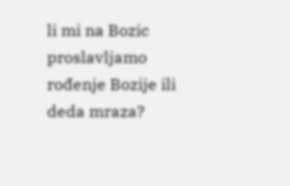li mi na Bozic proslavljamo rođenje Bozije ili deda mraza?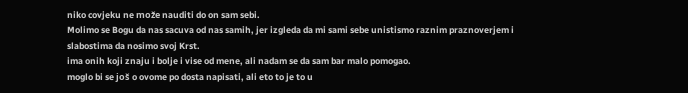niko covjeku ne može nauditi do on sam sebi.
Molimo se Bogu da nas sacuva od nas samih, jer izgleda da mi sami sebe unistismo raznim praznoverjem i slabostima da nosimo svoj Krst.
ima onih koji znaju i bolje i vise od mene, ali nadam se da sam bar malo pomogao.
moglo bi se još o ovome po dosta napisati, ali eto to je to u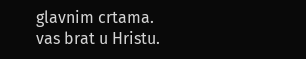glavnim crtama.
vas brat u Hristu.